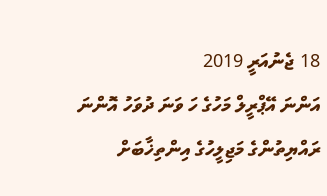18 ޖެނުއަރީ 2019
އަންނަ އޭޕްރީލް މަހުގެ ހަ ވަނަ ދުވަހު އޮންނަ ރައްޔިތުންގެ މަޖިލީހުގެ އިންތިޚާބަށް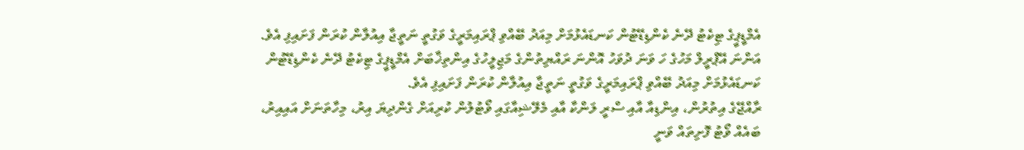އެމްޑީޕީގެ ޓިކެޓު ދޭނެ ކެންޑިޑޭޓުން ކަނޑައެޅުމަށް މިއަދު ބޭއްވި ޕްރައިމަރީގެ ވަގުތީ ނަތީޖާ އިއުލާން ކުރަން ފަށައިފި އެވެ.
އަންނަ އޭޕްރީލް މަހުގެ ހަ ވަނަ ދުވަހު އޮންނަ ރައްޔިތުންގެ މަޖިލީހުގެ އިންތިޚާބަށް އެމްޑީޕީގެ ޓިކެޓު ދޭނެ ކެންޑިޑޭޓުން ކަނޑައެޅުމަށް މިއަދު ބޭއްވި ޕްރައިމަރީގެ ވަގުތީ ނަތީޖާ އިއުލާން ކުރަން ފަށައިފި އެވެ.
ރާއްޖޭގެ އިތުރުން، އިންޑިއާ އާއި ސްރީ ލަންކާ އާއި މެލޭޝިއާގައި ވޯޓުލުން ކުރިއަށް ގެންދިޔަ އިރު، މިހާތަނަށް އައިއިރު، ބައެއް ވޯޓު ފޮށިތައް ވަނީ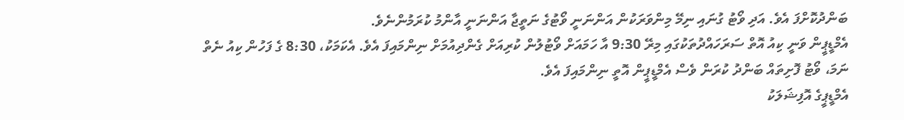ބަންދުކޮށްފަ އެވެ. އަދި ވޯޓު ގުނައި ނިމޭ މިންވަރަކުން އަންނަނީ ވޯޓުގެ ނަތީޖާ އަންނަނީ އާންމު ކުރަމުންނެވެ.
އެމްޑީޕީން ވަނީ ކިއު އޮތް ސަރަހައްދުތަކުގައި މިރޭ 9:30 އާ ހަމައަށް ވޯޓުލުން ކުރިއަށް ގެންދިއުމަށް ނިންމައިފަ އެވެ. އެކަމަކު، 8:30 ގެ ފަހުން ކިއު ނެތް ނަމަ، ވޯޓު ފޮށިތައް ބަންދު ކުރަން ވެސް އެމްޑީޕީން އޮތީ ނިންމައިފަ އެވެ.
އެމްޑީޕީގެ އޮފިޝަލަކު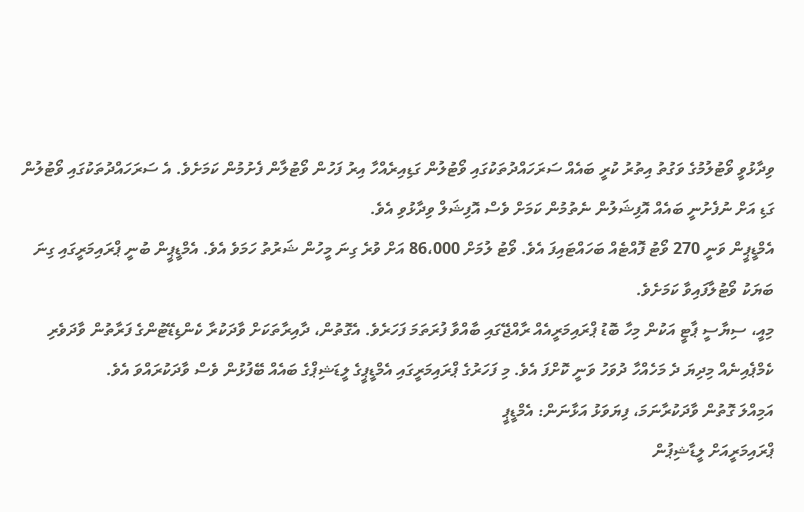ވިދާޅުވީ ވޯޓުލުމުގެ ވަގުތު އިތުރު ކުރީ ބައެއް ސަރަހައްދުތަކުގައި ވޯޓުލުން ގަޑިއިރެއްހާ އިރު ފަހުން ވޯޓުލާން ފެށުމުން ކަމަށެވެ. އެ ސަރަހައްދުތަކުގައި ވޯޓުލުން ގަޑި އަށް ނުފެށުނީ ބައެއް އޮފިޝަލުން ނެތުމުން ކަމަށް ވެސް އޮފިޝަލް ވިދާޅުވި އެވެ.
އެމްޑީޕީން ވަނީ 270 ވޯޓު ފޮއްޓެއް ބަހައްޓައިފަ އެވެ. ވޯޓު ލުމަށް 86،000 އަށް ވުރެ ގިނަ މީހުން ޝަރުތު ހަމަވެ އެވެ. އެމްޑީޕީން ބުނީ ޕްރައިމަރީގައި ގިނަ ބަޔަކު ވޯޓުލާފައިވާ ކަމަށެވެ.
މިއީ، ސިޔާސީ ޕާޓީ އަކުން މިހާ ބޮޑު ޕްރައިމަރީއެއް ރާއްޖޭގައި ބާއްވާ ފުރަތަމަ ފަހަރެވެ. އެގޮތުން، ދާއިރާތަކަށް ވާދަކުރާ ކެންޑިޑޭޓުންގެ ފަރާތުން ވާދަވެރި ކެމްޕެއިނެއް މިދިޔަ ދެ މަހެއްހާ ދުވަހު ވަނީ ކޮށްފަ އެވެ. މި ފަހަރުގެ ޕްރައިމަރީގައި އެމްޑީޕީގެ ލީޑަޝިޕްގެ ބައެއް ބޭފުޅުން ވެސް ވާދަކުރައްވަ އެވެ.
އަމިއްލަ ގޮތުން ވާދަކުރާނަމަ، ފިޔަވަޅު އަޅާނަން: އެމްޑީޕީ
ޕްރައިމަރީއަށް ލީޑާޝިޕުން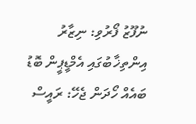ނުފޫޒު ފޯރުވި: ނިޒާރު
އިންތިޚާބުގައި އެމްޑީޕީން ބޮޑު ބައެއް ހޯދަން ޖެހޭ: ރައީސް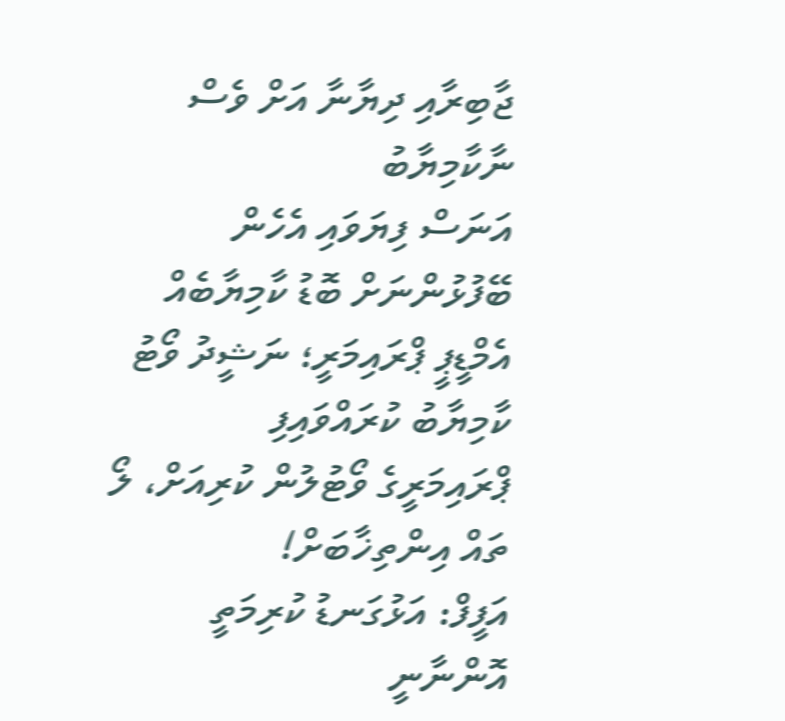ޖާބިރާއި ދިޔާނާ އަށް ވެސް ނާކާމިޔާބު
އަނަސް ފިޔަވައި އެހެން ބޭފުޅުންނަށް ބޮޑު ކާމިޔާބެއް
އެމްޑީޕީ ޕްރައިމަރީ؛ ނަޝީދު ވޯޓު ކާމިޔާބު ކުރައްވައިފި
ޕްރައިމަރީގެ ވޯޓުލުން ކުރިއަށް، ލޯ ތައް އިންތިޚާބަށް!
އަފީފް: އަޅުގަނޑު ކުރިމަތީ އޮންނާނީ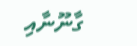ގާނޫނާއި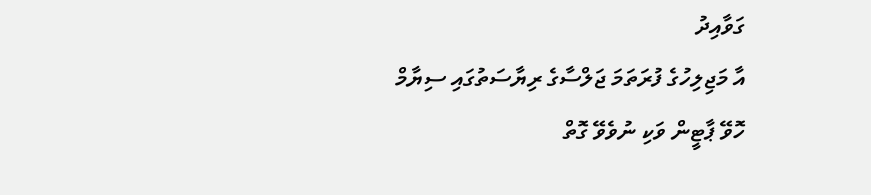ގަވާއިދު
އާ މަޖިލިހުގެ ފުރަތަމަ ޖަލްސާގެ ރިޔާސަތުގައި ސިޔާމް
ހޮވޭ ޕާޓީން ވަކި ނުވެވޭ ގޮތް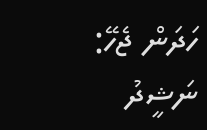ހަދަން ޖެހޭ: ނަޝީދު